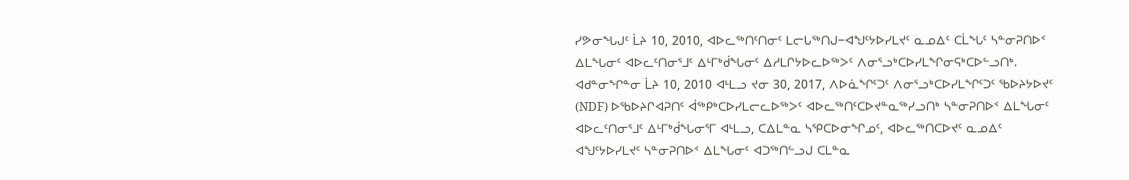ᓯᕗᓂᖓᒍᑦ ᒫᔨ 10, 2010, ᐊᐅᓚᖅᑎᑦᑎᓂᑦ ᒪᓕᒐᖅᑎᒍ−ᐊᖑᑦᔭᐅᓯᒪᔪᑦ ᓇᓄᐃᑦ ᑕᒫᖓᑦ ᓴᓐᓂᕈᑎᐅᑉ ᐃᒪᖓᓂᑦ ᐊᐅᓚᑦᑎᓂᕐᒧᑦ ᐃᒻᒥᒃᑰᖓᓂᑦ ᐃᓱᒪᒋᔭᐅᓚᐅᖅᐳᑦ ᐱᓂᕐᓗᒃᑕᐅᓯᒪᖏᓂᕋᒃᑕᐅᓪᓗᑎᒃ. ᐊᑯᓐᓂᖏᓐᓂ ᒫᔨ 10, 2010 ᐊᒻᒪᓗ ᔪᓂ 30, 2017, ᐱᐅᓈᖏᑦᑐᑦ ᐱᓂᕐᓗᒃᑕᐅᓯᒪᖏᑦᑐᑦ ᖃᐅᔨᔭᐅᔪᑦ (NDF) ᐅᖃᐅᔨᒋᐊᕈᑎᑦ ᐋᖅᑭᒃᑕᐅᓯᒪᓕᓚᐅᖅᐳᑦ ᐊᐅᓚᖅᑎᑦᑕᐅᔪᓐᓇᖅᓯᓗᑎᒃ ᓴᓐᓂᕈᑎᐅᑉ ᐃᒪᖓᓂᑦ ᐊᐅᓚᑦᑎᓂᕐᒧᑦ ᐃᒻᒥᒃᑰᖓᓂᕐᒥ ᐊᒻᒪᓗ, ᑕᐃᒪᓐᓇ ᓴᕿᑕᐅᓂᖏᓄᑦ, ᐊᐅᓚᖅᑎᑕᐅᔪᑦ ᓇᓄᐃᑦ ᐊᖑᑦᔭᐅᓯᒪᔪᑦ ᓴᓐᓂᕈᑎᐅᑉ ᐃᒪᖓᓂᑦ ᐊᑐᖅᑎᓪᓗᒍ ᑕᒪᓐᓇ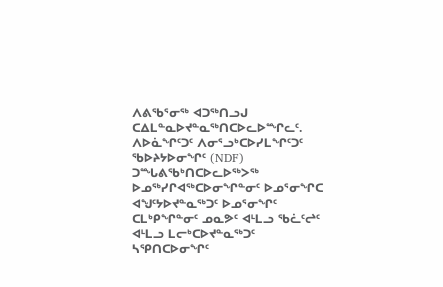ᐱᕕᖃᕐᓂᖅ ᐊᑐᖅᑎᓗᒍ ᑕᐃᒪᓐᓇᐅᔪᓐᓇᖅᑎᑕᐅᓚᐅᙱᓚᑦ. ᐱᐅᓈᖏᑦᑐᑦ ᐱᓂᕐᓗᒃᑕᐅᓯᒪᖏᑦᑐᑦ ᖃᐅᔨᔭᐅᓂᖏᑦ (NDF) ᑐᙵᕕᖃᒃᑎᑕᐅᓚᐅᖅᐳᖅ ᐅᓄᖅᓯᒋᐊᖅᑕᐅᓂᖏᓐᓂᑦ ᐅᓄᕐᓂᖏᑕ ᐊᖑᑦᔭᐅᔪᓐᓇᖅᑐᑦ ᐅᓄᕐᓂᖏᑦ ᑕᒪᒃᑭᖏᓐᓂᑦ ᓄᓇᕗᑦ ᐊᒻᒪᓗ ᖃᓛᑦᖠᑦ ᐊᒻᒪᓗ ᒪᓕᒃᑕᐅᔪᓐᓇᖅᑐᑦ ᓴᕿᑎᑕᐅᓂᖏᑦ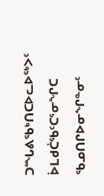ᑐᙵᕕᖃᒃᑎᑕᐅᓚᐅᖅᐳᑦ ᐆᒪᑯᑖᖃᑦᑕᕐᓂᖏᑕ ᖃᓄᑎᒋᐅᓂᖏᓐᓂᑦ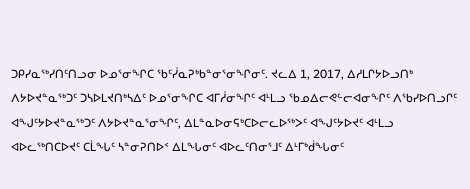ᑐᑭᓯᓇᖅᓯᑎᑦᑎᓗᓂ ᐅᓄᕐᓂᖏᑕ ᖃᑦᓰᓇᕈᒃᑲᓐᓂᕐᓂᖏᓂᑦ. ᔪᓚᐃ 1, 2017, ᐃᓱᒪᒋᔭᐅᓗᑎᒃ ᐱᔭᐅᔪᓐᓇᖅᑐᑦ ᑐᓴᐅᒪᔪᑎᒃᓴᐃᑦ ᐅᓄᕐᓂᖏᑕ ᐊᒥᓲᓂᖏᑦ ᐊᒻᒪᓗ ᖃᓄᐃᓕᕙᓪᓕᐊᓂᖏᑦ ᐱᖃᓯᐅᑎᓗᒋᑦ ᐊᖑᑦᔭᐅᔪᓐᓇᖅᑐᑦ ᐱᔭᐅᔪᓐᓇᕐᓂᖏᑦ, ᐃᒪᓐᓇᐅᓂᕋᒃᑕᐅᓕᓚᐅᖅᐳᑦ ᐊᖑᑦᔭᐅᔪᑦ ᐊᒻᒪᓗ ᐊᐅᓚᖅᑎᑕᐅᔪᑦ ᑕᒫᖓᑦ ᓴᓐᓂᕈᑎᐅᑉ ᐃᒪᖓᓂᑦ ᐊᐅᓚᑦᑎᓂᕐᒧᑦ ᐃᒻᒥᒃᑰᖓᓂᑦ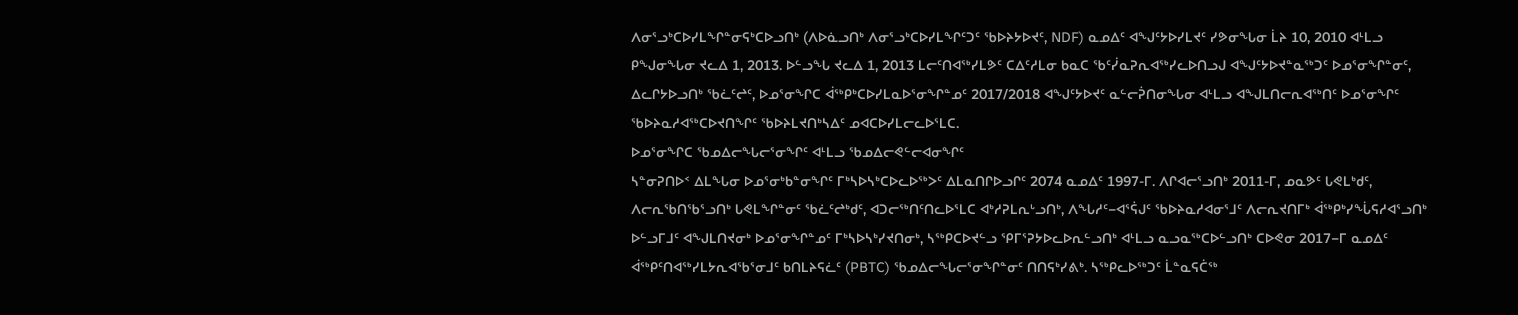ᐱᓂᕐᓗᒃᑕᐅᓯᒪᖏᓐᓂᕋᒃᑕᐅᓗᑎᒃ (ᐱᐅᓈᓗᑎᒃ ᐱᓂᕐᓗᒃᑕᐅᓯᒪᖏᑦᑐᑦ ᖃᐅᔨᔭᐅᔪᑦ, NDF) ᓇᓄᐃᑦ ᐊᖑᑦᔭᐅᓯᒪᔪᑦ ᓯᕗᓂᖓᓂ ᒫᔨ 10, 2010 ᐊᒻᒪᓗ ᑭᖑᓂᖓᓂ ᔪᓚᐃ 1, 2013. ᐅᓪᓗᖓ ᔪᓚᐃ 1, 2013 ᒪᓕᑦᑎᐊᖅᓯᒪᕗᑦ ᑕᐃᑦᓱᒪᓂ ᑲᓇᑕ ᖃᑦᓰᓇᕈᕆᐊᖅᓯᓚᐅᑎᓗᒍ ᐊᖑᑦᔭᐅᔪᓐᓇᖅᑐᑦ ᐅᓄᕐᓂᖏᓐᓂᑦ, ᐃᓚᒋᔭᐅᓗᑎᒃ ᖃᓛᑦᖠᑦ, ᐅᓄᕐᓂᖏᑕ ᐋᖅᑭᒃᑕᐅᓯᒪᓇᐅᕐᓂᖏᓐᓄᑦ 2017/2018 ᐊᖑᑦᔭᐅᔪᑦ ᓇᓪᓕᕉᑎᓂᖓᓂ ᐊᒻᒪᓗ ᐊᖑᒪᑎᓕᕆᐊᖅᑎᑦ ᐅᓄᕐᓂᖏᑦ ᖃᐅᔨᓇᓱᐊᖅᑕᐅᔪᑎᖏᑦ ᖃᐅᔨᒪᔪᑎᒃᓴᐃᑦ ᓄᐊᑕᐅᓯᒪᓕᓚᐅᕐᒪᑕ.
ᐅᓄᕐᓂᖏᑕ ᖃᓄᐃᓕᖓᓕᕐᓂᖏᑦ ᐊᒻᒪᓗ ᖃᓄᐃᓕᕙᓪᓕᐊᓂᖏᑦ
ᓴᓐᓂᕈᑎᐅᑉ ᐃᒪᖓᓂ ᐅᓄᕐᓂᒃᑲᓐᓂᖏᑦ ᒥᒃᓴᐅᓴᒃᑕᐅᓚᐅᖅᐳᑦ ᐃᒪᓇᑎᒋᐅᓗᒋᑦ 2074 ᓇᓄᐃᑦ 1997-ᒥ. ᐱᒋᐊᓕᕐᓗᑎᒃ 2011-ᒥ, ᓄᓇᕗᑦ ᒐᕙᒪᒃᑯᑦ, ᐱᓕᕆᖃᑎᖃᕐᓗᑎᒃ ᒐᕙᒪᖏᓐᓂᑦ ᖃᓛᑦᖠᒃᑯᑦ, ᐊᑐᓕᖅᑎᑦᑎᓚᐅᕐᒪᑕ ᐊᒃᓱᕈᒪᕆᒡᓗᑎᒃ, ᐱᖓᓱᑦ−ᐊᕐᕌᒍᑦ ᖃᐅᔨᓇᓱᐊᓂᕐᒧᑦ ᐱᓕᕆᔪᑎᒥᒃ ᐋᖅᑭᒃᓯᖔᕋᓱᐊᕐᓗᑎᒃ ᐅᓪᓗᒥᒧᑦ ᐊᖑᒪᑎᔪᓂᒃ ᐅᓄᕐᓂᖏᓐᓄᑦ ᒥᒃᓴᐅᓴᒃᓯᔪᑎᓂᒃ, ᓴᖅᑭᑕᐅᔪᓪᓗ ᕿᒥᕐᕈᔭᐅᓚᐅᕆᓪᓗᑎᒃ ᐊᒻᒪᓗ ᓇᓗᓇᖅᑕᐅᓪᓗᑎᒃ ᑕᐅᕙᓂ 2017−ᒥ ᓇᓄᐃᑦ ᐋᖅᑭᑦᑎᐊᖅᓯᒪᔭᕆᐊᖃᕐᓂᒧᑦ ᑲᑎᒪᔨᕋᓛᑦ (PBTC) ᖃᓄᐃᓕᖓᓕᕐᓂᖏᓐᓂᑦ ᑎᑎᕋᒃᓯᕕᒃ. ᓴᖅᑭᓚᐅᖅᑐᑦ ᒫᓐᓇᕋᑖᖅ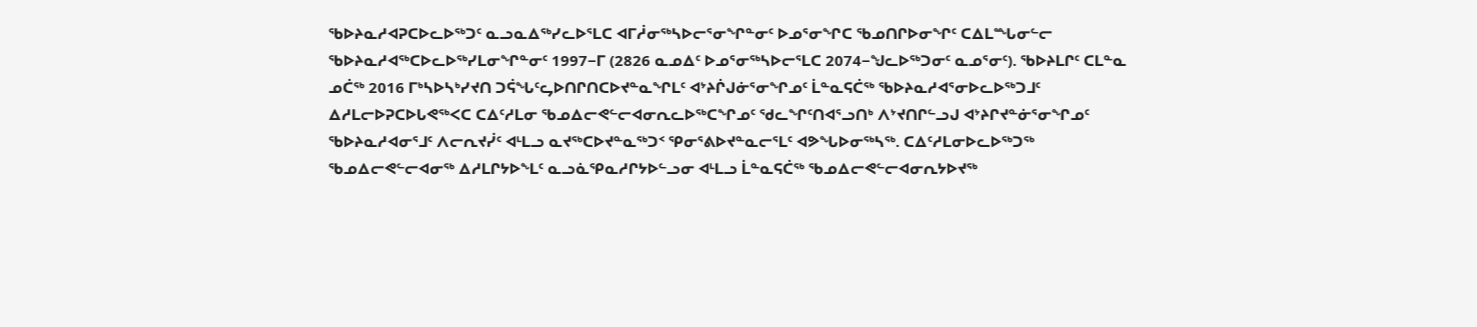ᖃᐅᔨᓇᓱᐊᕈᑕᐅᓚᐅᖅᑐᑦ ᓇᓗᓇᐃᖅᓯᓚᐅᕐᒪᑕ ᐊᒥᓲᓂᖅᓴᐅᓕᕐᓂᖏᓐᓂᑦ ᐅᓄᕐᓂᖏᑕ ᖃᓄᑎᒋᐅᓂᖏᑦ ᑕᐃᒪᙵᓂᓪᓕ ᖃᐅᔨᓇᓱᐊᖅᑕᐅᓚᐅᖅᓯᒪᓂᖏᓐᓂᑦ 1997−ᒥ (2826 ᓇᓄᐃᑦ ᐅᓄᕐᓂᖅᓴᐅᓕᕐᒪᑕ 2074−ᖑᓚᐅᖅᑐᓂᑦ ᓇᓄᕐᓂᑦ). ᖃᐅᔨᒪᒋᑦ ᑕᒪᓐᓇ ᓄᑖᖅ 2016 ᒥᒃᓴᐅᓴᒃᓯᔪᑎ ᑐᕌᖓᑦᖤᐅᑎᒋᑎᑕᐅᔪᓐᓇᖏᒪᑦ ᐊᔾᔨᒌᒍᓃᕐᓂᖏᓄᑦ ᒫᓐᓇᕋᑖᖅ ᖃᐅᔨᓇᓱᐊᕐᓂᐅᓚᐅᖅᑐᒧᑦ ᐃᓱᒪᓕᐅᕈᑕᐅᒐᕙᖅᐸᑕ ᑕᐃᑦᓱᒪᓂ ᖃᓄᐃᓕᕙᓪᓕᐊᓂᕆᓚᐅᖅᑕᖏᓄᑦ ᖁᓚᖏᑦᑎᐊᕐᓗᑎᒃ ᐱᔾᔪᑎᒋᓪᓗᒍ ᐊᔾᔨᒋᔪᓐᓃᕐᓂᖏᓄᑦ ᖃᐅᔨᓇᓱᐊᓂᕐᒧᑦ ᐱᓕᕆᔪᓰᑦ ᐊᒻᒪᓗ ᓇᔪᖅᑕᐅᔪᓐᓇᖅᑐᑉ ᕿᓂᕐᕕᐅᔪᓐᓇᓕᕐᒪᑦ ᐊᕗᖓᐅᓂᖅᓴᖅ. ᑕᐃᑦᓱᒪᓂᐅᓚᐅᖅᑐᖅ ᖃᓄᐃᓕᕙᓪᓕᐊᓂᖅ ᐃᓱᒪᒋᔭᐅᖕᒪᑦ ᓇᓗᓈᕿᓇᓱᒋᔭᐅᓪᓗᓂ ᐊᒻᒪᓗ ᒫᓐᓇᕋᑖᖅ ᖃᓄᐃᓕᕙᓪᓕᐊᓂᕆᔭᐅᔪᖅ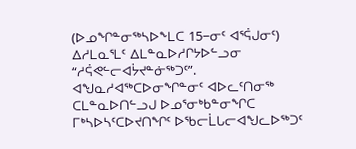(ᐅᓄᖏᓐᓂᖅᓴᐅᖕᒪᑕ 15−ᓂᑦ ᐊᕐᕌᒍᓂᑦ) ᐃᓱᒪᓇᕐᒪᑦ ᐃᒪᓐᓇᐅᓱᒋᔭᐅᓪᓗᓂ “ᓱᕌᕙᓪᓕᐊᔮᔪᓐᓃᖅᑐᑦ”.
ᐊᖑᓇᓱᐊᖅᑕᐅᓂᖏᓐᓂᑦ ᐊᐅᓚᑦᑎᓂᖅ
ᑕᒪᓐᓇᐅᑎᓪᓗᒍ ᐅᓄᕐᓂᒃᑲᓐᓂᖏᑕ ᒥᒃᓴᐅᓴᑦᑕᐅᔪᑎᖏᑦ ᐅᖃᓕᒫᒐᓕᐊᖑᓚᐅᖅᑐᑦ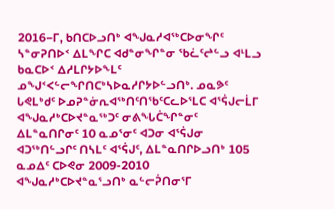2016−ᒥ, ᑲᑎᑕᐅᓗᑎᒃ ᐊᖑᓇᓱᐊᖅᑕᐅᓂᖏᑦ ᓴᓐᓂᕈᑎᐅᑉ ᐃᒪᖏᑕ ᐊᑯᓐᓂᖏᓐᓂ ᖃᓛᑦᖠᓪᓗ ᐊᒻᒪᓗ ᑲᓇᑕᐅᑉ ᐃᓱᒪᒋᔭᐅᖕᒪᑦ ᓄᖑᑉᐸᓪᓕᖏᑎᑕᒃᓴᐅᓇᓱᒋᔭᐅᓪᓗᑎᒃ. ᓄᓇᕗᑦ ᒐᕙᒪᒃᑯᑦ ᐅᓄᕈᓐᓃᕆᐊᖅᑎᑦᑎᖃᑦᑕᓚᐅᕐᒪᑕ ᐊᕐᕌᒍᓕᒫᒥ ᐊᖑᓇᓱᒃᑕᐅᔪᓐᓇᖅᑐᑦ ᓂᕕᖓᑖᖏᓐᓂᑦ ᐃᒪᓐᓇᑎᒋᓂᑦ 10 ᓇᓄᕐᓂᑦ ᐊᑐᓂ ᐊᕐᕌᒍᓂ ᐊᑐᖅᑎᓪᓗᒋᑦ ᑎᓴᒪᑦ ᐊᕐᕌᒍᑦ, ᐃᒪᓐᓇᑎᒋᐅᓗᑎᒃ 105 ᓇᓄᐃᑦ ᑕᐅᕙᓂ 2009-2010 ᐊᖑᓇᓱᒃᑕᐅᔪᓐᓇᕐᓗᑎᒃ ᓇᓪᓕᕉᑎᓂᕐᒥ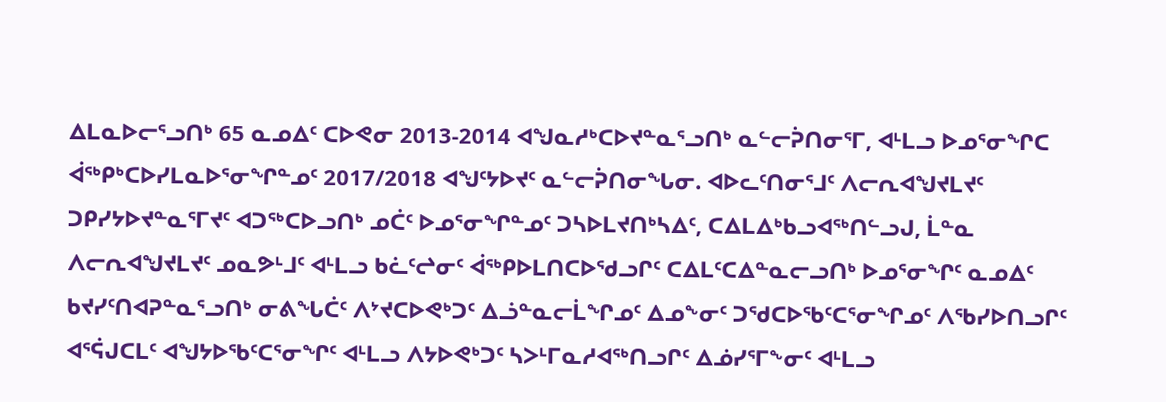ᐃᒪᓇᐅᓕᕐᓗᑎᒃ 65 ᓇᓄᐃᑦ ᑕᐅᕙᓂ 2013-2014 ᐊᖑᓇᓱᒃᑕᐅᔪᓐᓇᕐᓗᑎᒃ ᓇᓪᓕᕉᑎᓂᕐᒥ, ᐊᒻᒪᓗ ᐅᓄᕐᓂᖏᑕ ᐋᖅᑭᒃᑕᐅᓯᒪᓇᐅᕐᓂᖏᓐᓄᑦ 2017/2018 ᐊᖑᑦᔭᐅᔪᑦ ᓇᓪᓕᕉᑎᓂᖓᓂ. ᐊᐅᓚᑦᑎᓂᕐᒧᑦ ᐱᓕᕆᐊᖑᔪᒪᔪᑦ ᑐᑭᓯᔭᐅᔪᓐᓇᕐᒥᔪᑦ ᐊᑐᖅᑕᐅᓗᑎᒃ ᓄᑖᑦ ᐅᓄᕐᓂᖏᓐᓄᑦ ᑐᓴᐅᒪᔪᑎᒃᓴᐃᑦ, ᑕᐃᒪᐃᒃᑲᓗᐊᖅᑎᓪᓗᒍ, ᒫᓐᓇ ᐱᓕᕆᐊᖑᔪᒪᔪᑦ ᓄᓇᕗᒻᒧᑦ ᐊᒻᒪᓗ ᑲᓛᑦᖠᓂᑦ ᐋᖅᑭᐅᒪᑎᑕᐅᖁᓗᒋᑦ ᑕᐃᒪᑦᑕᐃᓐᓇᓕᓗᑎᒃ ᐅᓄᕐᓂᖏᑦ ᓇᓄᐃᑦ ᑲᔪᓯᑦᑎᐊᕈᓐᓇᕐᓗᑎᒃ ᓂᕕᖓᑖᑦ ᐱᔾᔪᑕᐅᕙᒃᑐᑦ ᐃᓘᓐᓇᓕᒫᖏᓄᑦ ᐃᓄᖕᓂᑦ ᑐᖁᑕᐅᖃᑦᑕᕐᓂᖏᓄᑦ ᐱᖃᓯᐅᑎᓗᒋᑦ ᐊᕐᕌᒍᑕᒪᑦ ᐊᖑᔭᐅᖃᑦᑕᕐᓂᖏᑦ ᐊᒻᒪᓗ ᐱᔭᐅᕙᒃᑐᑦ ᓴᐳᒻᒥᓇᓱᐊᖅᑎᓗᒋᑦ ᐃᓅᓯᕐᒥᖕᓂᑦ ᐊᒻᒪᓗ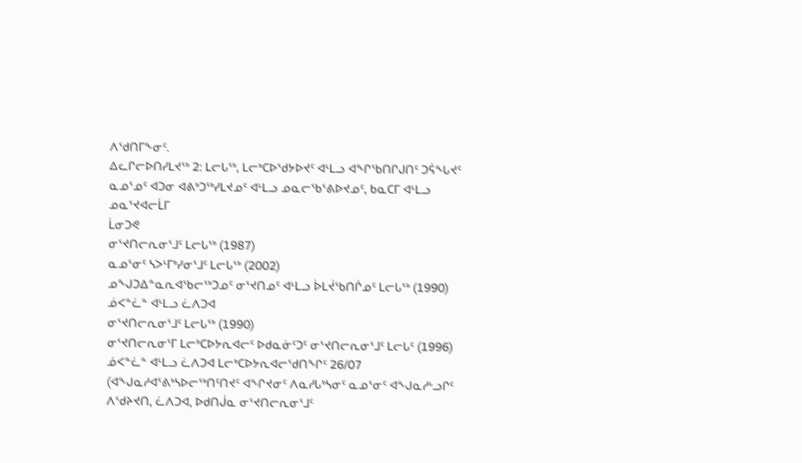ᐱᖁᑎᒥᖕᓂᑦ.
ᐃᓚᒋᓕᐅᑎᓯᒪᔪᖅ 2: ᒪᓕᒐᖅ, ᒪᓕᒃᑕᐅᖁᔭᐅᔪᑦ ᐊᒻᒪᓗ ᐊᖏᖃᑎᒋᒍᑎᑦ ᑐᕌᖓᔪᑦ ᓇᓄᕐᓄᑦ ᐊᑐᓂ ᐊᕕᒃᑐᖅᓯᒪᔪᓄᑦ ᐊᒻᒪᓗ ᓄᓇᓕᖃᕐᕕᐅᔪᓄᑦ, ᑲᓇᑕᒥ ᐊᒻᒪᓗ ᓄᓇᕐᔪᐊᓕᒫᒥ
ᒫᓂᑐᕙ
ᓂᕐᔪᑎᓕᕆᓂᕐᒧᑦ ᒪᓕᒐᖅ (1987)
ᓇᓄᕐᓂᑦ ᓴᐳᒻᒥᒃᓯᓂᕐᒧᑦ ᒪᓕᒐᖅ (2002)
ᓄᖑᑐᐃᓐᓇᕆᐊᖃᓕᖅᑐᓄᑦ ᓂᕐᔪᑎᓄᑦ ᐊᒻᒪᓗ ᐆᒪᔫᖃᑎᒌᓄᑦ ᒪᓕᒐᖅ (1990)
ᓅᐸᓐᓛᓐ ᐊᒻᒪᓗ ᓛᐱᑐᐊ
ᓂᕐᔪᑎᓕᕆᓂᕐᒧᑦ ᒪᓕᒐᖅ (1990)
ᓂᕐᔪᑎᓕᕆᓂᕐᒥ ᒪᓕᒃᑕᐅᔭᕆᐊᓕᑦ ᐅᑯᓇᓃᑦᑐᑦ ᓂᕐᔪᑎᓕᕆᓂᕐᒧᑦ ᒪᓕᒐᑦ (1996)
ᓅᐸᓐᓛᓐ ᐊᒻᒪᓗ ᓛᐱᑐᐊ ᒪᓕᒃᑕᐅᔭᕆᐊᓕᖁᑎᖏᑦ 26/07 (ᐊᖑᓇᓱᐊᕐᕕᒃᓴᐅᓕᖅᑎᑦᑎᔪᑦ ᐊᖏᔪᓂᑦ ᐱᓇᓱᒐᒃᓴᓂᑦ ᓇᓄᕐᓂᑦ ᐊᖑᓇᓱᒡᓗᒋᑦ ᐱᖁᔨᔪᑎ, ᓛᐱᑐᐊ, ᐅᑯᑎᒎᓇ ᓂᕐᔪᑎᓕᕆᓂᕐᒧᑦ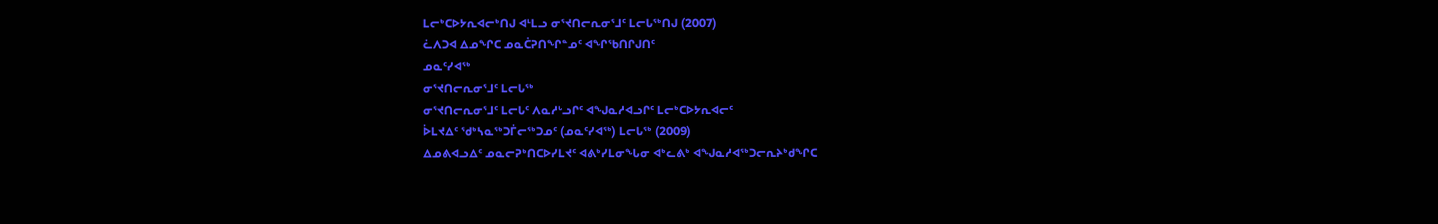ᒪᓕᒃᑕᐅᔭᕆᐊᓕᒃᑎᒍ ᐊᒻᒪᓗ ᓂᕐᔪᑎᓕᕆᓂᕐᒧᑦ ᒪᓕᒐᖅᑎᒍ (2007)
ᓛᐱᑐᐊ ᐃᓄᖏᑕ ᓄᓇᑖᕈᑎᖏᓐᓄᑦ ᐊᖏᖃᑎᒋᒍᑎᑦ
ᓄᓇᑦᓯᐊᖅ
ᓂᕐᔪᑎᓕᕆᓂᕐᒧᑦ ᒪᓕᒐᖅ
ᓂᕐᔪᑎᓕᕆᓂᕐᒧᑦ ᒪᓕᒐᑦ ᐱᓇᓱᒡᓗᒋᑦ ᐊᖑᓇᓱᐊᓗᒋᑦ ᒪᓕᒃᑕᐅᔭᕆᐊᓕᑦ
ᐆᒪᔪᐃᑦ ᖁᒃᓴᓇᖅᑐᒦᓕᖅᑐᓄᑦ (ᓄᓇᑦᓯᐊᖅ) ᒪᓕᒐᖅ (2009)
ᐃᓄᕕᐊᓗᐃᑦ ᓄᓇᓕᕈᒃᑎᑕᐅᓯᒪᔪᑦ ᐊᕕᒃᓯᒪᓂᖓᓂ ᐊᒃᓚᕕᒃ ᐊᖑᓇᓱᐊᖅᑐᓕᕆᔨᒃᑯᖏᑕ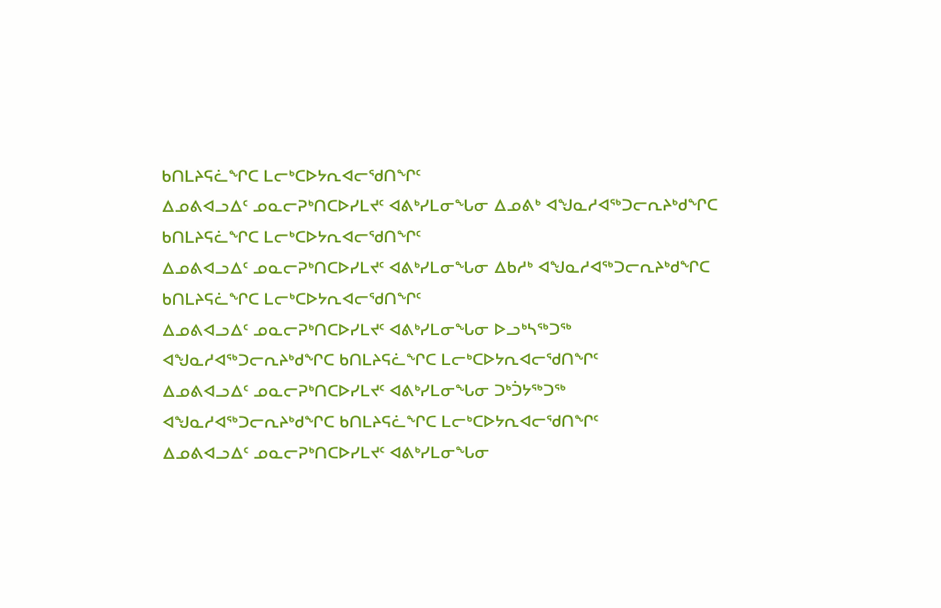ᑲᑎᒪᔨᕋᓛᖏᑕ ᒪᓕᒃᑕᐅᔭᕆᐊᓕᖁᑎᖏᑦ
ᐃᓄᕕᐊᓗᐃᑦ ᓄᓇᓕᕈᒃᑎᑕᐅᓯᒪᔪᑦ ᐊᕕᒃᓯᒪᓂᖓᓂ ᐃᓄᕕᒃ ᐊᖑᓇᓱᐊᖅᑐᓕᕆᔨᒃᑯᖏᑕ ᑲᑎᒪᔨᕋᓛᖏᑕ ᒪᓕᒃᑕᐅᔭᕆᐊᓕᖁᑎᖏᑦ
ᐃᓄᕕᐊᓗᐃᑦ ᓄᓇᓕᕈᒃᑎᑕᐅᓯᒪᔪᑦ ᐊᕕᒃᓯᒪᓂᖓᓂ ᐃᑲᓱᒃ ᐊᖑᓇᓱᐊᖅᑐᓕᕆᔨᒃᑯᖏᑕ ᑲᑎᒪᔨᕋᓛᖏᑕ ᒪᓕᒃᑕᐅᔭᕆᐊᓕᖁᑎᖏᑦ
ᐃᓄᕕᐊᓗᐃᑦ ᓄᓇᓕᕈᒃᑎᑕᐅᓯᒪᔪᑦ ᐊᕕᒃᓯᒪᓂᖓᓂ ᐅᓗᒃᓴᖅᑐᖅ ᐊᖑᓇᓱᐊᖅᑐᓕᕆᔨᒃᑯᖏᑕ ᑲᑎᒪᔨᕋᓛᖏᑕ ᒪᓕᒃᑕᐅᔭᕆᐊᓕᖁᑎᖏᑦ
ᐃᓄᕕᐊᓗᐃᑦ ᓄᓇᓕᕈᒃᑎᑕᐅᓯᒪᔪᑦ ᐊᕕᒃᓯᒪᓂᖓᓂ ᑐᒃᑑᔭᖅᑐᖅ ᐊᖑᓇᓱᐊᖅᑐᓕᕆᔨᒃᑯᖏᑕ ᑲᑎᒪᔨᕋᓛᖏᑕ ᒪᓕᒃᑕᐅᔭᕆᐊᓕᖁᑎᖏᑦ
ᐃᓄᕕᐊᓗᐃᑦ ᓄᓇᓕᕈᒃᑎᑕᐅᓯᒪᔪᑦ ᐊᕕᒃᓯᒪᓂᖓᓂ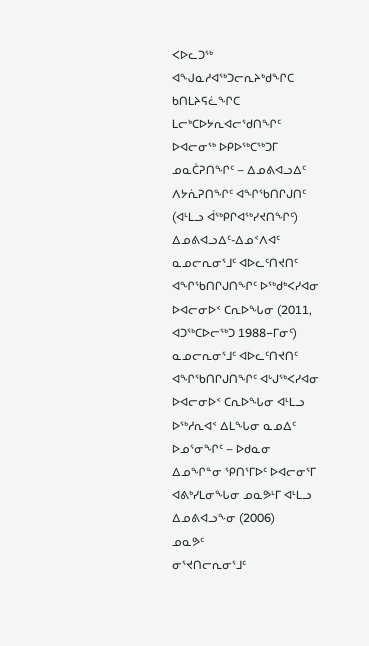ᐸᐅᓚᑐᖅ ᐊᖑᓇᓱᐊᖅᑐᓕᕆᔨᒃᑯᖏᑕ ᑲᑎᒪᔨᕋᓛᖏᑕ ᒪᓕᒃᑕᐅᔭᕆᐊᓕᖁᑎᖏᑦ
ᐅᐊᓕᓂᖅ ᐅᑭᐅᖅᑕᖅᑐᒥ ᓄᓇᑖᕈᑎᖏᑦ – ᐃᓄᕕᐊᓗᐃᑦ ᐱᔭᕇᕈᑎᖏᑦ ᐊᖏᖃᑎᒋᒍᑎᑦ (ᐊᒻᒪᓗ ᐋᖅᑭᒋᐊᖅᓯᔪᑎᖏᑦ)
ᐃᓄᕕᐊᓗᐃᑦ-ᐃᓄᑉᐱᐊᑦ ᓇᓄᓕᕆᓂᕐᒧᑦ ᐊᐅᓚᑦᑎᔪᑎᑦ ᐊᖏᖃᑎᒋᒍᑎᖏᑦ ᐅᖅᑯᒃᐸᓯᐊᓂ ᐅᐊᓕᓂᐅᑉ ᑕᕆᐅᖓᓂ (2011, ᐊᑐᖅᑕᐅᓕᖅᑐ 1988−ᒥᓂᑦ)
ᓇᓄᓕᕆᓂᕐᒧᑦ ᐊᐅᓚᑦᑎᔪᑎᑦ ᐊᖏᖃᑎᒋᒍᑎᖏᑦ ᐊᒡᒍᖅᐸᓯᐊᓂ ᐅᐊᓕᓂᐅᑉ ᑕᕆᐅᖓᓂ ᐊᒻᒪᓗ ᐅᖅᓱᕆᐊᑉ ᐃᒪᖓᓂ ᓇᓄᐃᑦ ᐅᓄᕐᓂᖏᑦ – ᐅᑯᓇᓂ ᐃᓄᖏᓐᓂ ᕿᑎᕐᒥᐅᑦ ᐅᐊᓕᓂᕐᒥ ᐊᕕᒃᓯᒪᓂᖓᓂ ᓄᓇᕗᒻᒥ ᐊᒻᒪᓗ ᐃᓄᕕᐊᓗᖕᓂ (2006)
ᓄᓇᕗᑦ
ᓂᕐᔪᑎᓕᕆᓂᕐᒧᑦ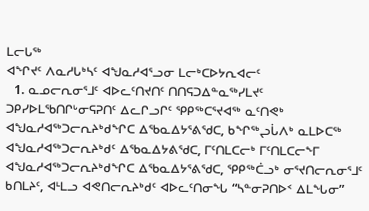ᒪᓕᒐᖅ
ᐊᖏᔪᑦ ᐱᓇᓱᒐᒃᓴᑦ ᐊᖑᓇᓱᐊᕐᓗᓂ ᒪᓕᒃᑕᐅᔭᕆᐊᓕᑦ
  1. ᓇᓄᓕᕆᓂᕐᒧᑦ ᐊᐅᓚᑦᑎᔪᑎᑦ ᑎᑎᕋᑐᐃᓐᓇᖅᓯᒪᔪᑦ ᑐᑭᓯᐅᒪᖃᑎᒋᒡᓂᕋᕈᑎᑦ ᐃᓚᒋᓗᒋᑦ ᕿᑭᖅᑕᕐᔪᐊᖅ ᓇᑦᑎᕙᒃ ᐊᖑᓇᓱᐊᖅᑐᓕᕆᔨᒃᑯᖏᑕ ᐃᖃᓇᐃᔭᕐᕕᖁᑕ, ᑲᖏᖅᖢᒑᐱᒃ ᓇᒪᐅᑕᖅ ᐊᖑᓇᓱᐊᖅᑐᓕᕆᔨᒃᑯᑦ ᐃᖃᓇᐃᔭᕕᖁᑕ, ᒥᑦᑎᒪᑕᓕᒃ ᒥᑦᑎᒪᑕᓕᖕᒥ ᐊᖑᓇᓱᐊᖅᑐᓕᕆᔨᒃᑯᖏᑕ ᐃᖃᓇᐃᔭᕐᕕᖁᑕ, ᕿᑭᖅᑖᓗᒃ ᓂᕐᔪᑎᓕᕆᓂᕐᒧᑦ ᑲᑎᒪᔨᑦ, ᐊᒻᒪᓗ ᐊᕙᑎᓕᕆᔨᒃᑯᑦ ᐊᐅᓚᑦᑎᓂᖓ “ᓴᓐᓂᕈᑎᐅᑉ ᐃᒪᖓᓂ”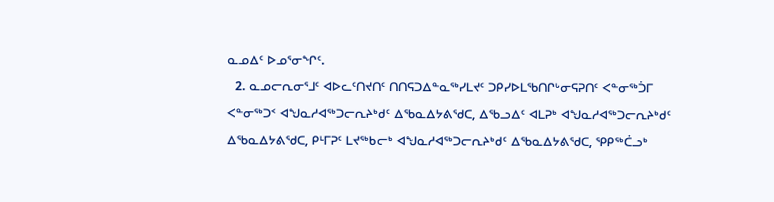ᓇᓄᐃᑦ ᐅᓄᕐᓂᖏᑦ.
  2. ᓇᓄᓕᕆᓂᕐᒧᑦ ᐊᐅᓚᑦᑎᔪᑎᑦ ᑎᑎᕋᑐᐃᓐᓇᖅᓯᒪᔪᑦ ᑐᑭᓯᐅᒪᖃᑎᒋᒡᓂᕋᕈᑎᑦ ᐸᓐᓂᖅᑑᒥ ᐸᓐᓂᖅᑐᑉ ᐊᖑᓇᓱᐊᖅᑐᓕᕆᔨᒃᑯᑦ ᐃᖃᓇᐃᔭᕕᖁᑕ, ᐃᖃᓗᐃᑦ ᐊᒪᕈᒃ ᐊᖑᓇᓱᐊᖅᑐᓕᕆᔨᒃᑯᑦ ᐃᖃᓇᐃᔭᕕᖁᑕ, ᑭᒻᒥᕈᑦ ᒪᔪᖅᑲᓕᒃ ᐊᖑᓇᓱᐊᖅᑐᓕᕆᔨᒃᑯᑦ ᐃᖃᓇᐃᔭᕕᖁᑕ, ᕿᑭᖅᑖᓗᒃ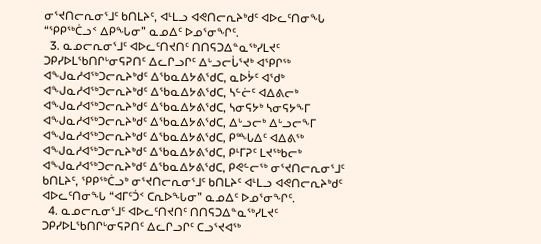ᓂᕐᔪᑎᓕᕆᓂᕐᒧᑦ ᑲᑎᒪᔨᑦ, ᐊᒻᒪᓗ ᐊᕙᑎᓕᕆᔨᒃᑯᑦ ᐊᐅᓚᑦᑎᓂᖓ “ᕿᑭᖅᑖᓗᑉ ᐃᑭᖓᓂ” ᓇᓄᐃᑦ ᐅᓄᕐᓂᖏᑦ.
  3. ᓇᓄᓕᕆᓂᕐᒧᑦ ᐊᐅᓚᑦᑎᔪᑎᑦ ᑎᑎᕋᑐᐃᓐᓇᖅᓯᒪᔪᑦ ᑐᑭᓯᐅᒪᖃᑎᒋᒡᓂᕋᕈᑎᑦ ᐃᓚᒋᓗᒋᑦ ᐃᒡᓗᓕᒑᕐᔪᒃ ᐊᕿᒋᖅ ᐊᖑᓇᓱᐊᖅᑐᓕᕆᔨᒃᑯᑦ ᐃᖃᓇᐃᔭᕕᖁᑕ, ᓇᐅᔮᑦ ᐊᕐᑯᒃ ᐊᖑᓇᓱᐊᖅᑐᓕᕆᔨᒃᑯᑦ ᐃᖃᓇᐃᔭᕕᖁᑕ, ᓴᓪᓖᑦ ᐊᐃᕕᓕᒃ ᐊᖑᓇᓱᐊᖅᑐᓕᕆᔨᒃᑯᑦ ᐃᖃᓇᐃᔭᕕᖁᑕ, ᓴᓂᕋᔭᒃ ᓴᓂᕋᔭᖕᒥ ᐊᖑᓇᓱᐊᖅᑐᓕᕆᔨᒃᑯᑦ ᐃᖃᓇᐃᔭᕕᖁᑕ, ᐃᒡᓗᓕᒃ ᐃᒡᓗᓕᖕᒥ ᐊᖑᓇᓱᐊᖅᑐᓕᕆᔨᒃᑯᑦ ᐃᖃᓇᐃᔭᕕᖁᑕ, ᑭᙵᐃᑦ ᐊᐃᕕᖅ ᐊᖑᓇᓱᐊᖅᑐᓕᕆᔨᒃᑯᑦ ᐃᖃᓇᐃᔭᕕᖁᑕ, ᑭᒻᒥᕈᑦ ᒪᔪᖅᑲᓕᒃ ᐊᖑᓇᓱᐊᖅᑐᓕᕆᔨᒃᑯᑦ ᐃᖃᓇᐃᔭᕕᖁᑕ, ᑭᕙᓪᓕᖅ ᓂᕐᔪᑎᓕᕆᓂᕐᒧᑦ ᑲᑎᒪᔨᑦ, ᕿᑭᖅᑖᓗᒃ ᓂᕐᔪᑎᓕᕆᓂᕐᒧᑦ ᑲᑎᒪᔨᑦ ᐊᒻᒪᓗ ᐊᕙᑎᓕᕆᔨᒃᑯᑦ ᐊᐅᓚᑦᑎᓂᖓ “ᐊᒥᑦᑑᑉ ᑕᕆᐅᖓᓂ” ᓇᓄᐃᑦ ᐅᓄᕐᓂᖏᑦ.
  4. ᓇᓄᓕᕆᓂᕐᒧᑦ ᐊᐅᓚᑦᑎᔪᑎᑦ ᑎᑎᕋᑐᐃᓐᓇᖅᓯᒪᔪᑦ ᑐᑭᓯᐅᒪᖃᑎᒋᒡᓂᕋᕈᑎᑦ ᐃᓚᒋᓗᒋᑦ ᑕᓗᕐᔪᐊᖅ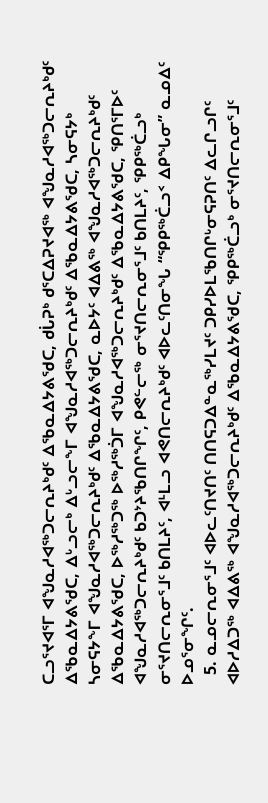ᑕᓗᕐᔪᐊᕐᒥ ᐊᖑᓇᓱᐊᖅᑐᓕᕆᔨᒃᑯᑦ ᐃᖃᓇᐃᔭᕕᖁᑕ, ᑯᒑᕈᒃ ᑯᕐᑕᐃᕈᔪᐊᖅ ᐊᖑᓇᓱᐊᖅᑐᓕᕆᔨᒃᑯᑦ ᐃᖃᓇᐃᔭᕕᖁᑕ, ᐃᒡᓗᓕᒃ ᐃᒡᓗᓕᖕᒥ ᐊᖑᓇᓱᐊᖅᑐᓕᕆᔨᒃᑯᑦ ᐃᖃᓇᐃᔭᕕᖁᑕ, ᓴᓂᕋᔭᒃ ᓴᓂᕋᔭᖕᒥ ᐊᖑᓇᓱᐊᖅᑐᓕᕆᔨᒃᑯᑦ ᐃᖃᓇᐃᔭᕕᖁᑕ, ᓇᐅᔭᑦ ᐊᐃᕕᖅ ᐊᖑᓇᓱᐊᖅᑐᓕᕆᔨᒃᑯᑦ ᐃᖃᓇᐃᔭᕕᖁᑕ, ᐅᖅᓱᖅᑐᖅ ᐅᖅᓱᖅᑑᒥ ᐊᖑᓇᓱᐊᖅᑐᓕᕆᔨᒃᑯᑦ ᐃᖃᓇᐃᔭᕕᖁᑕ, ᕿᑎᕐᒥᐅᑦ ᐊᖑᓇᓱᐊᖅᑐᓕᕆᔨᒃᑯᑦ ᑲᑐᔾᔨᖃᑎᒋᖏᑦ, ᑭᕙᓪᓕᖅ ᓂᕐᔪᑎᓕᕆᓂᕐᒧᑦ ᑲᑎᒪᔨᑦ, ᕿᑭᖅᑖᓗᒃ ᓂᕐᔪᑎᓕᕆᓂᕐᒧᑦ ᑲᑎᒪᔨᑦ, ᐊᒻᒪᓗ ᐊᕙᑎᓕᕆᔨᒃᑯᑦ ᐊᐅᓚᑦᑎᓂᖓ “ᕿᑭᖅᑖᓗᑉ ᐃᑭᖓᓂ” ᓇᓄᐃᑦ ᐅᓄᕐᓂᖏᑦ.
  5. ᓇᓄᓕᕆᓂᕐᒧᑦ ᐊᐅᓚᑦᑎᔪᑎᑦ ᑎᑎᕋᑐᐃᓐᓇᖅᓯᒪᔪᑦ ᑐᑭᓯᐅᒪᖃᑎᒋᒡᓂᕋᕈᑎᑦ ᐃᓚᒋᓗᒋᑦ ᐊᐅᓱᐃᑐᖅ ᐊᐃᕕᖅ ᐊᖑᓇᓱᐊᖅᑐᓕᕆᔨᒃᑯᑦ ᐃᖃᓇᐃᔭᕕᖁᑕ, ᕿᑭᖅᑖᓗᒃ ᓂᕐᔪᑎᓕᕆᓂᕐᒧᑦ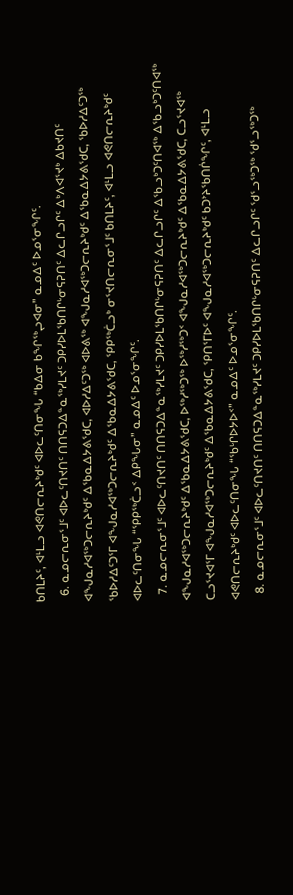ᑲᑎᒪᔨᑦ, ᐊᒻᒪᓗ ᐊᕙᑎᓕᕆᔨᒃᑯᑦ ᐊᐅᓚᑦᑎᓂᖓ “ᑲᐃᓂ ᑲᖏᖅᖢᐊᓂ” ᓇᓄᐃᑦ ᐅᓄᕐᓂᖏᑦ.
  6. ᓇᓄᓕᕆᓂᕐᒧᑦ ᐊᐅᓚᑦᑎᔪᑎᑦ ᑎᑎᕋᑐᐃᓐᓇᖅᓯᒪᔪᑦ ᑐᑭᓯᐅᒪᖃᑎᒋᒡᓂᕋᕈᑎᑦ ᐃᓚᒋᓗᒋᑦ ᐃᒃᐱᐊᕐᔪᒃ ᐃᑲᔪᑎᑦ ᐊᖑᓇᓱᐊᖅᑐᓕᕆᔨᒃᑯᑦ ᐃᖃᓇᐃᔭᕕᖁᑕ, ᐊᐅᓱᐃᑦᑐᖅ ᐊᐅᕕᖅ ᐊᖑᓇᓱᐊᖅᑐᓕᕆᔨᒃᑯᑦ ᐃᖃᓇᐃᔭᕕᖁᑕ, ᖃᐅᓱᐃᑦᑐᖅ ᖃᐅᓱᐃᑦᑐᕐᒥ ᐊᖑᓇᓱᐊᖅᑐᓕᕆᔨᒃᑯᑦ ᐃᖃᓇᐃᔭᕕᖁᑕ, ᕿᑭᖅᑖᓗᒃ ᓂᕐᔪᑎᓕᕆᓂᕐᒧᑦ ᑲᑎᒪᔨᑦ, ᐊᒻᒪᓗ ᐊᕙᑎᓕᕆᔨᒃᑯᑦ ᐊᐅᓚᑦᑎᓂᖓ “ᕿᑭᖅᑖᓗᑉ ᐃᑭᖓᓂ” ᓇᓄᐃᑦ ᐅᓄᕐᓂᖏᑦ.
  7. ᓇᓄᓕᕆᓂᕐᒧᑦ ᐊᐅᓚᑦᑎᔪᑎᑦ ᑎᑎᕋᑐᐃᓐᓇᖅᓯᒪᔪᑦ ᑐᑭᓯᐅᒪᖃᑎᒋᒡᓂᕋᕈᑎᑦ ᐃᓚᒋᓗᒋᑦ ᐃᖃᓗᒃᑐᑦᑎᐊᖅ ᐃᖃᓗᒃᑐᑦᑎᐊᖅ ᐊᖑᓇᓱᐊᖅᑐᓕᕆᔨᒃᑯᑦ ᐃᖃᓇᐃᔭᕕᖁᑕ, ᐅᖅᓱᖅᑐᖅ ᐅᖅᓱᖅᑐᑉ ᐊᖑᓇᓱᐊᖅᑐᓕᕆᔨᒃᑯᑦ ᐃᖃᓇᐃᔭᕕᖁᑕ, ᑕᓗᕐᔪᐊᖅ ᑕᓗᕐᔪᐊᕐᒥ ᐊᖑᓇᓱᐊᖅᑐᓕᕆᔨᒃᑯᑦ ᐃᖃᓇᐃᔭᕕᖁᑕ, ᕿᑎᕐᒥᐅᑦ ᐊᖑᓇᓱᐊᖅᑐᓕᕆᔨᒃᑯᑦ ᑲᑐᔾᔨᖃᑎᒌᖏᑦ, ᐊᒻᒪᓗ ᐊᕙᑎᓕᕆᔨᒃᑯᑦ ᐊᐅᓚᑦᑎᓂᖓ “ᖃᒡᒋᐅᔭᐅᑉ” ᓇᓄᐃᑦ ᐅᓄᕐᓂᖏᑦ.
  8. ᓇᓄᓕᕆᓂᕐᒧᑦ ᐊᐅᓚᑦᑎᔪᑎᑦ ᑎᑎᕋᑐᐃᓐᓇᖅᓯᒪᔪᑦ ᑐᑭᓯᐅᒪᖃᑎᒋᒡᓂᕋᕈᑎᑦ ᐃᓚᒋᓗᒋᑦ ᖁᕐᓗᖅᑐᖅ ᖁᕐᓗᖅᑐᖅ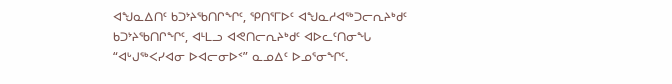ᐊᖑᓇᐃᑎᑦ ᑲᑐᔾᔨᖃᑎᒋᖏᑦ, ᕿᑎᕐᒥᐅᑦ ᐊᖑᓇᓱᐊᖅᑐᓕᕆᔨᒃᑯᑦ ᑲᑐᔾᔨᖃᑎᒋᖏᑦ, ᐊᒻᒪᓗ ᐊᕙᑎᓕᕆᔨᒃᑯᑦ ᐊᐅᓚᑦᑎᓂᖓ “ᐊᒡᒍᖅᐸᓯᐊᓂ ᐅᐊᓕᓂᐅᑉ” ᓇᓄᐃᑦ ᐅᓄᕐᓂᖏᑦ.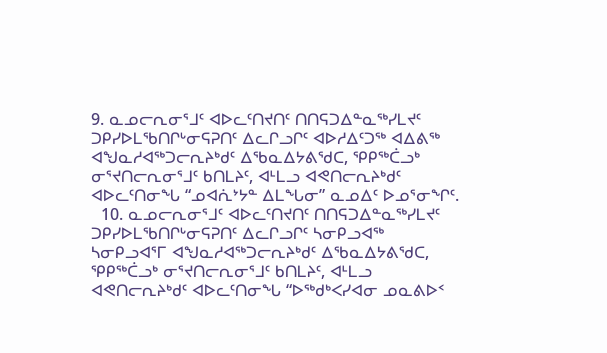9. ᓇᓄᓕᕆᓂᕐᒧᑦ ᐊᐅᓚᑦᑎᔪᑎᑦ ᑎᑎᕋᑐᐃᓐᓇᖅᓯᒪᔪᑦ ᑐᑭᓯᐅᒪᖃᑎᒋᒡᓂᕋᕈᑎᑦ ᐃᓚᒋᓗᒋᑦ ᐊᐅᓱᐃᑦᑐᖅ ᐊᐃᕕᖅ ᐊᖑᓇᓱᐊᖅᑐᓕᕆᔨᒃᑯᑦ ᐃᖃᓇᐃᔭᕕᖁᑕ, ᕿᑭᖅᑖᓗᒃ ᓂᕐᔪᑎᓕᕆᓂᕐᒧᑦ ᑲᑎᒪᔨᑦ, ᐊᒻᒪᓗ ᐊᕙᑎᓕᕆᔨᒃᑯᑦ ᐊᐅᓚᑦᑎᓂᖓ “ᓄᐊᕇᔾᔭᓐ ᐃᒪᖓᓂ” ᓇᓄᐃᑦ ᐅᓄᕐᓂᖏᑦ.
  10. ᓇᓄᓕᕆᓂᕐᒧᑦ ᐊᐅᓚᑦᑎᔪᑎᑦ ᑎᑎᕋᑐᐃᓐᓇᖅᓯᒪᔪᑦ ᑐᑭᓯᐅᒪᖃᑎᒋᒡᓂᕋᕈᑎᑦ ᐃᓚᒋᓗᒋᑦ ᓴᓂᑭᓗᐊᖅ ᓴᓂᑭᓗᐊᕐᒥ ᐊᖑᓇᓱᐊᖅᑐᓕᕆᔨᒃᑯᑦ ᐃᖃᓇᐃᔭᕕᖁᑕ, ᕿᑭᖅᑖᓗᒃ ᓂᕐᔪᑎᓕᕆᓂᕐᒧᑦ ᑲᑎᒪᔨᑦ, ᐊᒻᒪᓗ ᐊᕙᑎᓕᕆᔨᒃᑯᑦ ᐊᐅᓚᑦᑎᓂᖓ “ᐅᖅᑯᒃᐸᓯᐊᓂ ᓄᓇᕕᐅᑉ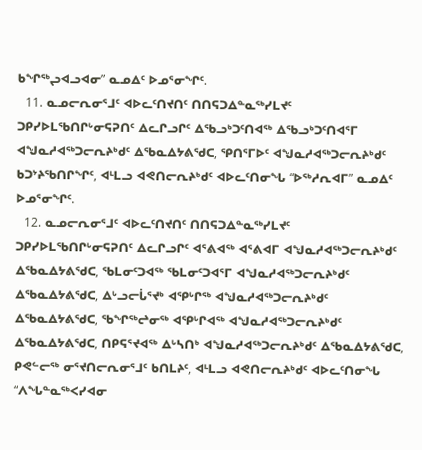ᑲᖏᖅᖢᐊᓗᐊᓂ” ᓇᓄᐃᑦ ᐅᓄᕐᓂᖏᑦ.
  11. ᓇᓄᓕᕆᓂᕐᒧᑦ ᐊᐅᓚᑦᑎᔪᑎᑦ ᑎᑎᕋᑐᐃᓐᓇᖅᓯᒪᔪᑦ ᑐᑭᓯᐅᒪᖃᑎᒋᒡᓂᕋᕈᑎᑦ ᐃᓚᒋᓗᒋᑦ ᐃᖃᓗᒃᑐᑦᑎᐊᖅ ᐃᖃᓗᒃᑐᑦᑎᐊᕐᒥ ᐊᖑᓇᓱᐊᖅᑐᓕᕆᔨᒃᑯᑦ ᐃᖃᓇᐃᔭᕕᖁᑕ, ᕿᑎᕐᒥᐅᑦ ᐊᖑᓇᓱᐊᖅᑐᓕᕆᔨᒃᑯᑦ ᑲᑐᔾᔨᖃᑎᒋᖏᑦ, ᐊᒻᒪᓗ ᐊᕙᑎᓕᕆᔨᒃᑯᑦ ᐊᐅᓚᑦᑎᓂᖓ “ᐅᖅᓱᕆᐊᒥ” ᓇᓄᐃᑦ ᐅᓄᕐᓂᖏᑦ.
  12. ᓇᓄᓕᕆᓂᕐᒧᑦ ᐊᐅᓚᑦᑎᔪᑎᑦ ᑎᑎᕋᑐᐃᓐᓇᖅᓯᒪᔪᑦ ᑐᑭᓯᐅᒪᖃᑎᒋᒡᓂᕋᕈᑎᑦ ᐃᓚᒋᓗᒋᑦ ᐊᕐᕕᐊᖅ ᐊᕐᕕᐊᒥ ᐊᖑᓇᓱᐊᖅᑐᓕᕆᔨᒃᑯᑦ ᐃᖃᓇᐃᔭᕕᖁᑕ, ᖃᒪᓂᑦᑐᐊᖅ ᖃᒪᓂᑦᑐᐊᕐᒥ ᐊᖑᓇᓱᐊᖅᑐᓕᕆᔨᒃᑯᑦ ᐃᖃᓇᐃᔭᕕᖁᑕ, ᐃᒡᓗᓕᒑᕐᔪᒃ ᐊᕿᒡᒋᖅ ᐊᖑᓇᓱᐊᖅᑐᓕᕆᔨᒃᑯᑦ ᐃᖃᓇᐃᔭᕕᖁᑕ, ᖃᖏᖅᖠᓂᖅ ᐊᕿᒡᒋᐊᖅ ᐊᖑᓇᓱᐊᖅᑐᓕᕆᔨᒃᑯᑦ ᐃᖃᓇᐃᔭᕕᖁᑕ, ᑎᑭᕋᕐᔪᐊᖅ ᐃᒡᓴᑎᒃ ᐊᖑᓇᓱᐊᖅᑐᓕᕆᔨᒃᑯᑦ ᐃᖃᓇᐃᔭᕕᖁᑕ, ᑭᕙᓪᓕᖅ ᓂᕐᔪᑎᓕᕆᓂᕐᒧᑦ ᑲᑎᒪᔨᑦ, ᐊᒻᒪᓗ ᐊᕙᑎᓕᕆᔨᒃᑯᑦ ᐊᐅᓚᑦᑎᓂᖓ “ᐱᖓᓐᓇᖅᐸᓯᐊᓂ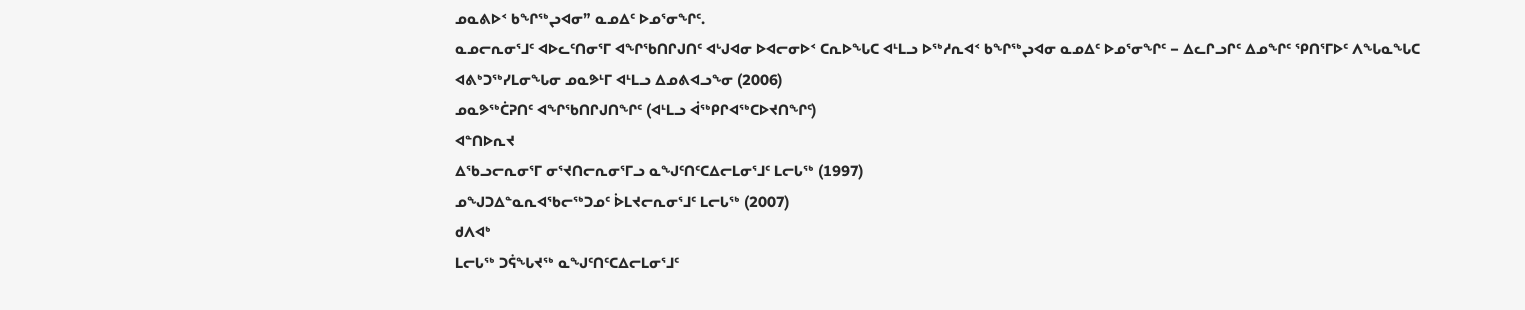ᓄᓇᕕᐅᑉ ᑲᖏᖅᖢᐊᓂ” ᓇᓄᐃᑦ ᐅᓄᕐᓂᖏᑦ.
ᓇᓄᓕᕆᓂᕐᒧᑦ ᐊᐅᓚᑦᑎᓂᕐᒥ ᐊᖏᖃᑎᒋᒍᑎᑦ ᐊᒡᒍᐊᓂ ᐅᐊᓕᓂᐅᑉ ᑕᕆᐅᖓᑕ ᐊᒻᒪᓗ ᐅᖅᓱᕆᐊᑉ ᑲᖏᖅᖢᐊᓂ ᓇᓄᐃᑦ ᐅᓄᕐᓂᖏᑦ − ᐃᓚᒋᓗᒋᑦ ᐃᓄᖏᑦ ᕿᑎᕐᒥᐅᑦ ᐱᖓᓇᖓᑕ ᐊᕕᒃᑐᖅᓯᒪᓂᖓᓂ ᓄᓇᕗᒻᒥ ᐊᒻᒪᓗ ᐃᓄᕕᐊᓗᖕᓂ (2006)
ᓄᓇᕗᖅᑖᕈᑎᑦ ᐊᖏᖃᑎᒋᒍᑎᖏᑦ (ᐊᒻᒪᓗ ᐋᖅᑭᒋᐊᖅᑕᐅᔪᑎᖏᑦ)
ᐊᓐᑎᐅᕆᔪ
ᐃᖃᓗᓕᕆᓂᕐᒥ ᓂᕐᔪᑎᓕᕆᓂᕐᒥᓗ ᓇᖑᑦᑎᑦᑕᐃᓕᒪᓂᕐᒧᑦ ᒪᓕᒐᖅ (1997)
ᓄᖑᑐᐃᓐᓇᕆᐊᖃᓕᖅᑐᓄᑦ ᐆᒪᔪᓕᕆᓂᕐᒧᑦ ᒪᓕᒐᖅ (2007)
ᑯᐱᐊᒃ
ᒪᓕᒐᖅ ᑐᕌᖓᔪᖅ ᓇᖑᑦᑎᑦᑕᐃᓕᒪᓂᕐᒧᑦ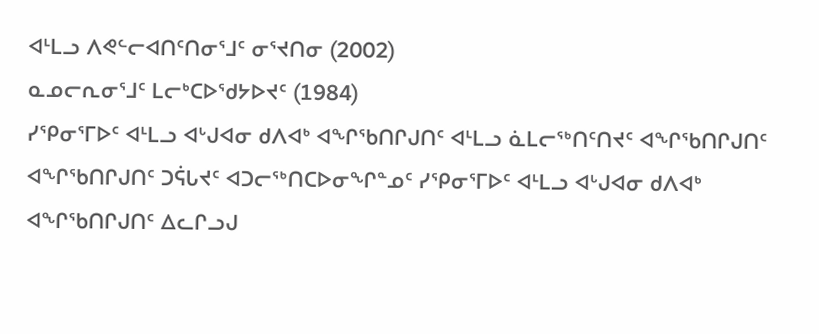ᐊᒻᒪᓗ ᐱᕙᓪᓕᐊᑎᑦᑎᓂᕐᒧᑦ ᓂᕐᔪᑎᓂ (2002)
ᓇᓄᓕᕆᓂᕐᒧᑦ ᒪᓕᒃᑕᐅᖁᔭᐅᔪᑦ (1984)
ᓯᕿᓂᕐᒥᐅᑦ ᐊᒻᒪᓗ ᐊᒡᒍᐊᓂ ᑯᐱᐊᒃ ᐊᖏᖃᑎᒋᒍᑎᑦ ᐊᒻᒪᓗ ᓈᒪᓕᖅᑎᑦᑎᔪᑦ ᐊᖏᖃᑎᒋᒍᑎᑦ
ᐊᖏᖃᑎᒋᒍᑎᑦ ᑐᕌᒐᔪᑦ ᐊᑐᓕᖅᑎᑕᐅᓂᖏᓐᓄᑦ ᓯᕿᓂᕐᒥᐅᑦ ᐊᒻᒪᓗ ᐊᒡᒍᐊᓂ ᑯᐱᐊᒃ ᐊᖏᖃᑎᒋᒍᑎᑦ ᐃᓚᒋᓗᒍ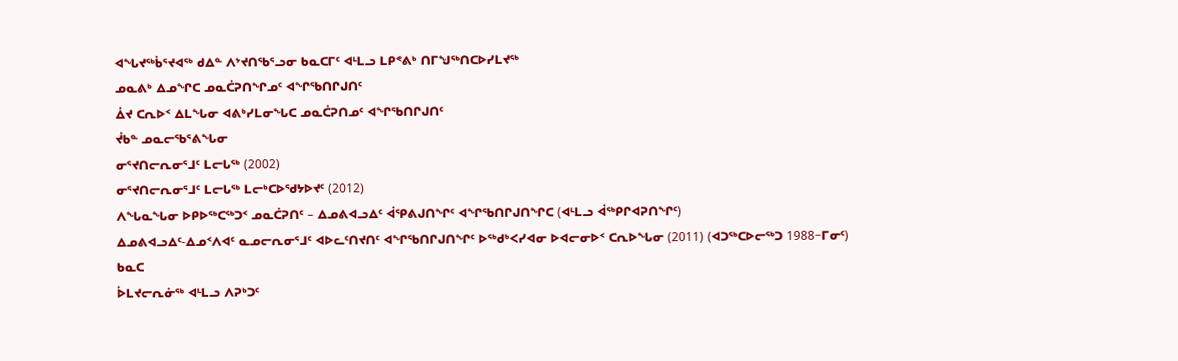ᐊᖓᔪᖅᑳᕐᔪᐊᖅ ᑯᐃᓐ ᐱᔾᔪᑎᖃᕐᓗᓂ ᑲᓇᑕᒥᑦ ᐊᒻᒪᓗ ᒪᑭᕝᕕᒃ ᑎᒥᖑᖅᑎᑕᐅᓯᒪᔪᖅ
ᓄᓇᕕᒃ ᐃᓄᖏᑕ ᓄᓇᑖᕈᑎᖏᓄᑦ ᐊᖏᖃᑎᒋᒍᑎᑦ
ᐄᔪ ᑕᕆᐅᑉ ᐃᒪᖓᓂ ᐊᕕᒃᓯᒪᓂᖓᑕ ᓄᓇᑖᕈᑎᓄᑦ ᐊᖏᖃᑎᒋᒍᑎᑦ
ᔫᑲᓐ ᓄᓇᓕᖃᕐᕕᖓᓂ
ᓂᕐᔪᑎᓕᕆᓂᕐᒧᑦ ᒪᓕᒐᖅ (2002)
ᓂᕐᔪᑎᓕᕆᓂᕐᒧᑦ ᒪᓕᒐᖅ ᒪᓕᒃᑕᐅᖁᔭᐅᔪᑦ (2012)
ᐱᖓᓇᖓᓂ ᐅᑭᐅᖅᑕᖅᑐᑉ ᓄᓇᑖᕈᑎᑦ – ᐃᓄᕕᐊᓗᐃᑦ ᐋᕿᕕᒍᑎᖏᑦ ᐊᖏᖃᑎᒋᒍᑎᖏᑕ (ᐊᒻᒪᓗ ᐋᖅᑭᒋᐊᕈᑎᖏᑦ)
ᐃᓄᕕᐊᓗᐃᑦ-ᐃᓄᑉᐱᐊᑦ ᓇᓄᓕᕆᓂᕐᒧᑦ ᐊᐅᓚᑦᑎᔪᑎᑦ ᐊᖏᖃᑎᒋᒍᑎᖏᑦ ᐅᖅᑯᒃᐸᓯᐊᓂ ᐅᐊᓕᓂᐅᑉ ᑕᕆᐅᖓᓂ (2011) (ᐊᑐᖅᑕᐅᓕᖅᑐ 1988−ᒥᓂᑦ)
ᑲᓇᑕ
ᐆᒪᔪᓕᕆᓃᖅ ᐊᒻᒪᓗ ᐱᕈᒃᑐᑦ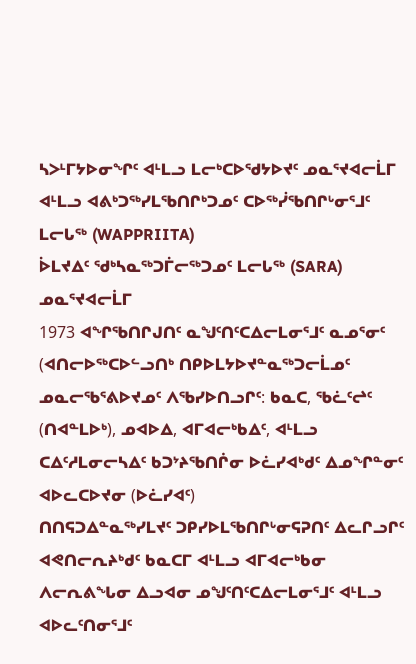ᓴᐳᒻᒥᔭᐅᓂᖏᑦ ᐊᒻᒪᓗ ᒪᓕᒃᑕᐅᖁᔭᐅᔪᑦ ᓄᓇᕐᔪᐊᓕᒫᒥ ᐊᒻᒪᓗ ᐊᕕᒃᑐᖅᓯᒪᖃᑎᒋᒃᑐᓄᑦ ᑕᐅᖅᓰᖃᑎᒋᒡᓂᕐᒧᑦ ᒪᓕᒐᖅ (WAPPRIITA)
ᐆᒪᔪᐃᑦ ᖁᒃᓴᓇᖅᑐᒦᓕᖅᑐᓄᑦ ᒪᓕᒐᖅ (SARA)
ᓄᓇᕐᔪᐊᓕᒫᒥ
1973 ᐊᖏᖃᑎᒋᒍᑎᑦ ᓇᖑᑦᑎᑦᑕᐃᓕᒪᓂᕐᒧᑦ ᓇᓄᕐᓂᑦ (ᐊᑎᓕᐅᖅᑕᐅᓪᓗᑎᒃ ᑎᑭᐅᒪᔭᐅᔪᓐᓇᖅᑐᓕᒫᓄᑦ ᓄᓇᓕᖃᕐᕕᐅᔪᓄᑦ ᐱᖃᓯᐅᑎᓗᒋᑦ: ᑲᓇᑕ, ᖃᓛᑦᖠᑦ (ᑎᐊᓐᒪᐅᒃ), ᓄᐊᐅᐃ, ᐊᒥᐊᓕᒃᑲᐃᑦ, ᐊᒻᒪᓗ ᑕᐃᑦᓱᒪᓂᓕᓴᐃᑦ ᑲᑐᔾᔨᖃᑎᒌᓂ ᐅᓛᓯᐊᒃᑯᑦ ᐃᓄᖏᓐᓂᑦ ᐊᐅᓚᑕᐅᔪᓂ (ᐅᓛᓯᐊᑦ)
ᑎᑎᕋᑐᐃᓐᓇᖅᓯᒪᔪᑦ ᑐᑭᓯᐅᒪᖃᑎᒋᒡᓂᕋᕈᑎᑦ ᐃᓚᒋᓗᒋᑦ ᐊᕙᑎᓕᕆᔨᒃᑯᑦ ᑲᓇᑕᒥ ᐊᒻᒪᓗ ᐊᒥᐊᓕᒃᑲᓂ ᐱᓕᕆᕕᖓᓂ ᐃᓗᐊᓂ ᓄᖑᑦᑎᑦᑕᐃᓕᒪᓂᕐᒧᑦ ᐊᒻᒪᓗ ᐊᐅᓚᑦᑎᓂᕐᒧᑦ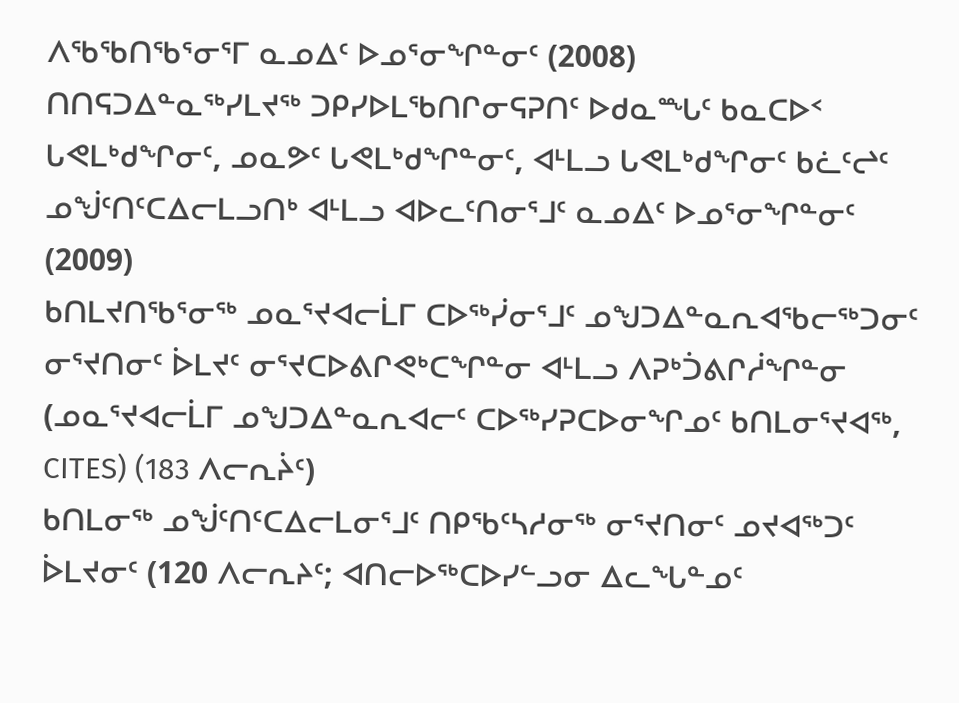ᐱᖃᖃᑎᖃᕐᓂᕐᒥ ᓇᓄᐃᑦ ᐅᓄᕐᓂᖏᓐᓂᑦ (2008)
ᑎᑎᕋᑐᐃᓐᓇᖅᓯᒪᔪᖅ ᑐᑭᓯᐅᒪᖃᑎᒋᓂᕋᕈᑎᑦ ᐅᑯᓇᙵᑦ ᑲᓇᑕᐅᑉ ᒐᕙᒪᒃᑯᖏᓂᑦ, ᓄᓇᕗᑦ ᒐᕙᒪᒃᑯᖏᓐᓂᑦ, ᐊᒻᒪᓗ ᒐᕙᒪᒃᑯᖏᓂᑦ ᑲᓛᑦᖠᑦ ᓄᖒᑦᑎᑦᑕᐃᓕᒪᓗᑎᒃ ᐊᒻᒪᓗ ᐊᐅᓚᑦᑎᓂᕐᒧᑦ ᓇᓄᐃᑦ ᐅᓄᕐᓂᖏᓐᓂᑦ (2009)
ᑲᑎᒪᔪᑎᖃᕐᓂᖅ ᓄᓇᕐᔪᐊᓕᒫᒥ ᑕᐅᖅᓰᓂᕐᒧᑦ ᓄᖑᑐᐃᓐᓇᕆᐊᖃᓕᖅᑐᓂᑦ ᓂᕐᔪᑎᓂᑦ ᐆᒪᔪᑦ ᓂᕐᔪᑕᐅᕕᒋᕙᒃᑕᖏᓐᓂ ᐊᒻᒪᓗ ᐱᕈᒃᑑᕕᒋᓲᖏᓐᓂ (ᓄᓇᕐᔪᐊᓕᒫᒥ ᓄᖑᑐᐃᓐᓇᕆᐊᓕᑦ ᑕᐅᖅᓯᕈᑕᐅᓂᖏᓄᑦ ᑲᑎᒪᓂᕐᔪᐊᖅ, CITES) (183 ᐱᓕᕆᔩᑦ)
ᑲᑎᒪᓂᖅ ᓄᖒᑦᑎᑦᑕᐃᓕᒪᓂᕐᒧᑦ ᑎᑭᖃᑦᓴᓱᓂᖅ ᓂᕐᔪᑎᓂᑦ ᓄᔪᐊᖅᑐᑦ ᐆᒪᔪᓂᑦ (120 ᐱᓕᕆᔨᑦ; ᐊᑎᓕᐅᖅᑕᐅᓯᓪᓗᓂ ᐃᓚᖓᓐᓄᑦ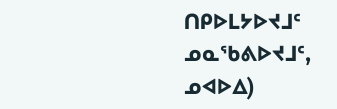ᑎᑭᐅᒪᔭᐅᔪᒧᑦ ᓄᓇᖃᕕᐅᔪᒧᑦ, ᓄᐊᐅᐃ)